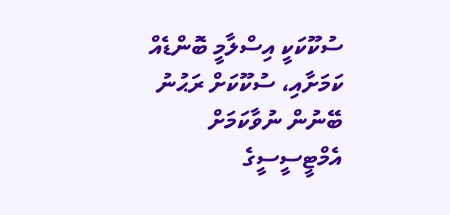ސުކޫކަކީ އިސްލާމީ ބޮންޑެއް ކަމަށާއި، ސުކޫކަށް ރަޙުނު ބޭނުން ނުވާކަމަށް އެމްޓީސީސީގެ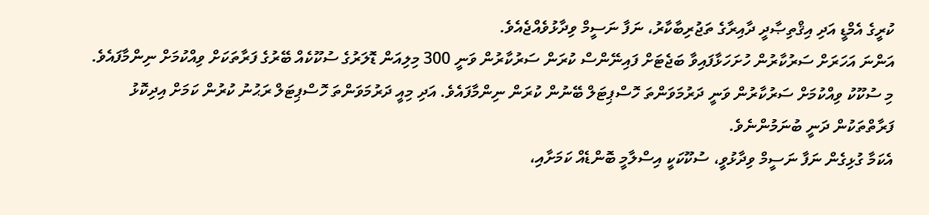ކުރީގެ އެމްޑީ އަދި އިޤްތިޞާދީ ދާއިރާގެ ތަޖުރިބާކާރު، ނަފާ ނަސީމް ވިދާޅުވެއްޖެއެވެ.
އަންނަ އަހަރަށް ސަރުކާރުން ހުށަހަޅާފައިވާ ބަޖެޓަށް ފައިނޭންސް ކުރަން ސަރުކާރުން ވަނީ 300 މިލިއަން ޑޮލަރުގެ ސުކޫކެއް ބޭރުގެ ފަރާތަކަށް ވިއްކުމަށް ނިންމާފައެވެ. މި ސުކޫކު ވިއްކުމަށް ސަރުކާރުން ވަނީ ދަރުމަވަންތަ ހޮސްޕިޓަލް ބޭނުން ކުރަން ނިންމާފައެވެ. އަދި މިއީ ދަރުމަވަންތަ ހޮސްޕިޓަލް ރަޙުނު ކުރުން ކަމަށް އިދިކޮޅު ފަރާތްތަކުން ދަނީ ބުނަމުންނެވެ.
އެކަމާ ގުޅިގެން ނަފާ ނަސީމް ވިދާޅުވީ، ސުކޫކަކީ އިސްލާމީ ބޮންޑެއް ކަމަށާއި،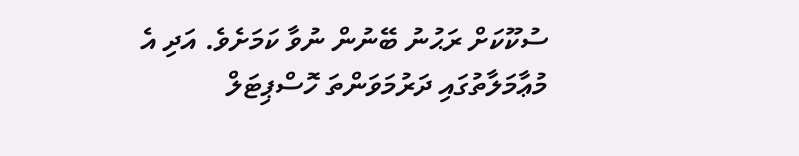ސުކޫކަށް ރަޙުނު ބޭނުން ނުވާ ކަމަށެވެ. އަދި އެ މުޢާމަލާތުގައި ދަރުމަވަންތަ ހޮސްޕިޓަލް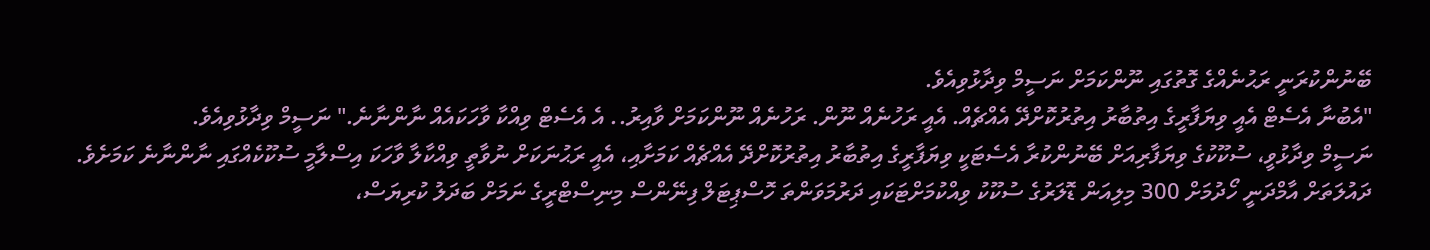ބޭނުންކުރަނީ ރަޙުނެއްގެ ގޮތުގައި ނޫންކަމަށް ނަސީމް ވިދާޅުވިއެވެ.
"އެބުނާ އެސެޓް އެއީ ވިޔަފާރީގެ އިތުބާރު އިތުރުކޮށްދޭ އެއްޗެއް. އެއީ ރަހުނެއް ނޫން. ރަހުނެއް ނޫންކަމަށް ވާއިރު.. އެ އެސެޓް ވިއްކާ ވާހަކައެއް ނާންނާނެ." ނަސީމް ވިދާޅުވިއެވެ.
ނަސީމް ވިދާޅުވީ، ސުކޫކުގެ ވިޔަފާރިއަށް ބޭނުންކުރާ އެސެޓަކީ ވިޔަފާރީގެ އިތުބާރު އިތުރުކޮށްދޭ އެއްޗެއް ކަމަށާއި، އެއީ ރަޙުނަކަށް ނުވާތީ ވިއްކާލާ ވާހަކަ އިސްލާމީ ސުކޫކެއްގައި ނާންނާނެ ކަމަށެވެ.
ދައުލަތަށް އާމްދަނީ ހޯދުމަށް 300 މިލިއަން ޑޮލަރުގެ ސުކޫކު ވިއްކުމަށްޓަކައި ދަރުމަވަންތަ ހޮސްޕިޓަލް ފިނޭންސް މިނިސްޓްރީގެ ނަމަށް ބަދަލު ކުރިޔަސް،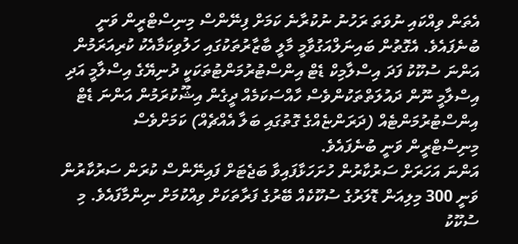އެތަން ވިއްކައި ނުވަތަ ރަހުނު ނުކުރާނެ ކަމަށް ފިނޭންސް މިނިސްޓްރީން ވަނީ ބުނެފައެވެ. އެގޮތުން ބައިނަލްއަގުވާމީ މާލީ ބާޒާރުތަކުގައި ހަލުވިކަމާއެކު ކުރިއަރަމުން އަންނަ ސުކޫކު ފަދަ އިސްލާމިކް ޑެޓް އިންސްޓުރުމަންޓުތަކަކީ ދުނިޔޭގެ އިސްލާމީ އަދި އިސްލާމީ ނޫން ދައުލަތްތަކުންވެސް ހާއްސަކަމެއް ދީގެން އިޝޫކުރަމުން އަންނަ ޑެޓް އިންސްޓުރުމަންޓެއް (ދަރަންޏެއްގެ ގޮތުގައި ބަލާ އެއްޗެއް) ކަމަށްވެސް މިނިސްޓްރީން ވަނީ ބުނެފައެވެ.
އަންނަ އަހަރަށް ސަރުކާރުން ހުށަހަޅާފައިވާ ބަޖެޓަށް ފައިނޭންސް ކުރަން ސަރުކާރުން ވަނީ 300 މިލިއަން ޑޮލަރުގެ ސުކޫކެއް ބޭރުގެ ފަރާތަކަށް ވިއްކުމަށް ނިންމާފައެވެ. މި ސުކޫކު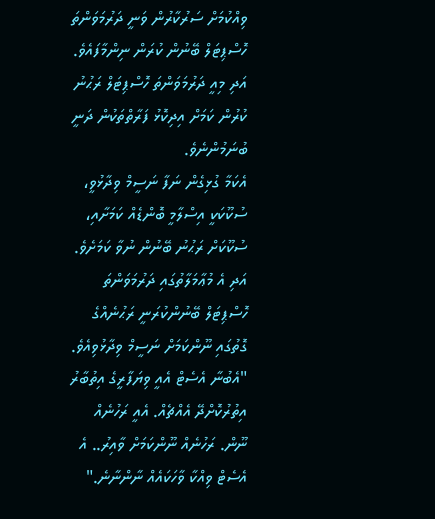ވިއްކުމަށް ސަރުކާރުން ވަނީ ދަރުމަވަންތަ ހޮސްޕިޓަލް ބޭނުން ކުރަން ނިންމާފައެވެ. އަދި މިއީ ދަރުމަވަންތަ ހޮސްޕިޓަލް ރަޙުނު ކުރުން ކަމަށް އިދިކޮޅު ފަރާތްތަކުން ދަނީ ބުނަމުންނެވެ.
އެކަމާ ގުޅިގެން ނަފާ ނަސީމް ވިދާޅުވީ، ސުކޫކަކީ އިސްލާމީ ބޮންޑެއް ކަމަށާއި، ސުކޫކަށް ރަޙުނު ބޭނުން ނުވާ ކަމަށެވެ. އަދި އެ މުޢާމަލާތުގައި ދަރުމަވަންތަ ހޮސްޕިޓަލް ބޭނުންކުރަނީ ރަޙުނެއްގެ ގޮތުގައި ނޫންކަމަށް ނަސީމް ވިދާޅުވިއެވެ.
"އެބުނާ އެސެޓް އެއީ ވިޔަފާރީގެ އިތުބާރު އިތުރުކޮށްދޭ އެއްޗެއް. އެއީ ރަހުނެއް ނޫން. ރަހުނެއް ނޫންކަމަށް ވާއިރު.. އެ އެސެޓް ވިއްކާ ވާހަކައެއް ނާންނާނެ."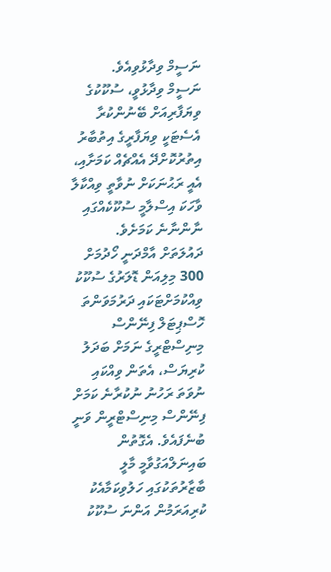ނަސީމް ވިދާޅުވިއެވެ.
ނަސީމް ވިދާޅުވީ، ސުކޫކުގެ ވިޔަފާރިއަށް ބޭނުންކުރާ އެސެޓަކީ ވިޔަފާރީގެ އިތުބާރު އިތުރުކޮށްދޭ އެއްޗެއް ކަމަށާއި، އެއީ ރަޙުނަކަށް ނުވާތީ ވިއްކާލާ ވާހަކަ އިސްލާމީ ސުކޫކެއްގައި ނާންނާނެ ކަމަށެވެ.
ދައުލަތަށް އާމްދަނީ ހޯދުމަށް 300 މިލިއަން ޑޮލަރުގެ ސުކޫކު ވިއްކުމަށްޓަކައި ދަރުމަވަންތަ ހޮސްޕިޓަލް ފިނޭންސް މިނިސްޓްރީގެ ނަމަށް ބަދަލު ކުރިޔަސް، އެތަން ވިއްކައި ނުވަތަ ރަހުނު ނުކުރާނެ ކަމަށް ފިނޭންސް މިނިސްޓްރީން ވަނީ ބުނެފައެވެ. އެގޮތުން ބައިނަލްއަގުވާމީ މާލީ ބާޒާރުތަކުގައި ހަލުވިކަމާއެކު ކުރިއަރަމުން އަންނަ ސުކޫކު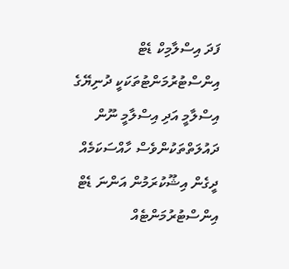ފަދަ އިސްލާމިކް ޑެޓް އިންސްޓުރުމަންޓުތަކަކީ ދުނިޔޭގެ އިސްލާމީ އަދި އިސްލާމީ ނޫން ދައުލަތްތަކުންވެސް ހާއްސަކަމެއް ދީގެން އިޝޫކުރަމުން އަންނަ ޑެޓް އިންސްޓުރުމަންޓެއް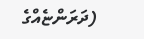(ދަރަންޏެއްގެ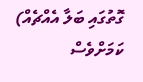ގޮތުގައި ބަލާ އެއްޗެއް) ކަމަށްވެސް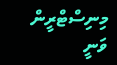މިނިސްޓްރީން ވަނީ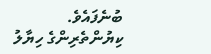ބުނެފައެވެ.
ކިޔުންތެރިންގެ ހިޔާލު